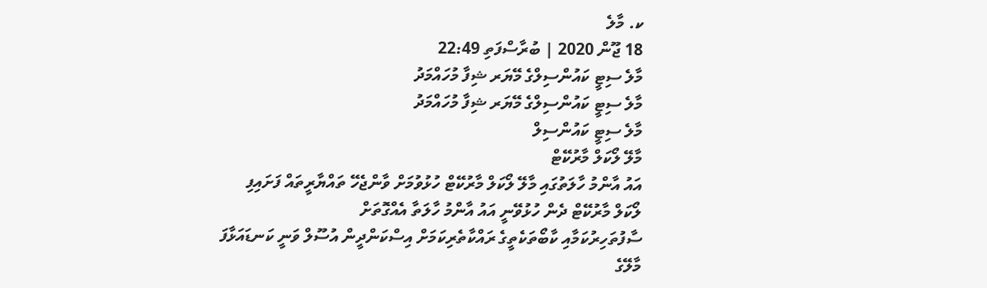ކ. މާލެ
18 ޖޫން 2020 | ބުރާސްފަތި 22:49
މާލެ ސިޓީ ކައުންސިލްގެ މޭޔަރ ޝިފާ މުހައްމަދު
މާލެ ސިޓީ ކައުންސިލްގެ މޭޔަރ ޝިފާ މުހައްމަދު
މާލެ ސިޓީ ކައުންސިލް
މާލޭ ލޯކަލް މާރުކޭޓް
އައު އާންމު ހާލަތުގައި މާލޭ ލޯކަލް މާރުކޭޓް ހުޅުވުމަށް ވާންޖެހޭ ތައްޔާރީތައް ފަށައިފި
ލޯކަލް މާރުކޭޓް ދެން ހުޅުވޭނީ އައު އާންމު ހާލަތާ އެއްގޮތަށް
ސާފުތަހިރުކަމާއި ކާބޯތަކެތީގެ ރައްކާތެރިކަމަށް އިސްކަންދީން އުސޫލް ވަނީ ކަނޑައަޅާފަ
މާލޭގެ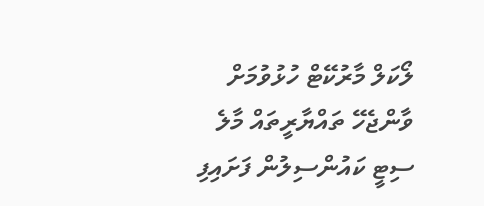ލޯކަލް މާރުކޭޓް ހުޅުވުމަށް ވާންޖެހޭ ތައްޔާރީތައް މާލެ ސިޓީ ކައުންސިލުން ފަށައިފި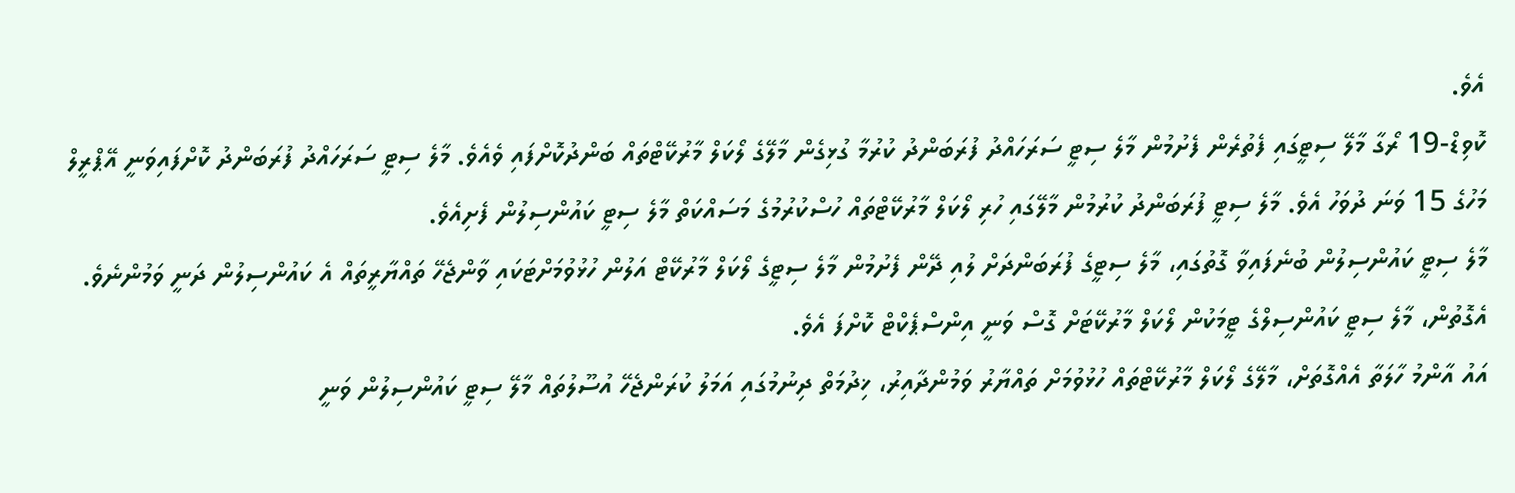އެވެ.
ކޮވިޑް-19 ރޯގާ މާލޭ ސިޓީގައި ފެތުރެން ފެށުމުން މާލެ ސިޓީ ސަރަހައްދު ފުރަބަންދު ކުރުމާ ގުޅިގެން މާލޭގެ ލޯކަލް މާރުކޭޓްތައް ބަންދުކޮށްފައި ވެއެވެ. މާލެ ސިޓީ ސަރަހައްދު ފުރަބަންދު ކޮށްފައިވަނީ އޭޕްރީލް މަހުގެ 15 ވަނަ ދުވަހު އެވެ. މާލެ ސިޓީ ފުރަބަންދު ކުރުމުން މާލޭގައި ހުރި ލޯކަލް މާރުކޭޓްތައް ހުސްކުރުމުގެ މަސައްކަތް މާލެ ސިޓީ ކައުންސިލުން ފެށިއެވެ.
މާލެ ސިޓީ ކައުންސިލުން ބުނެފައިވާ ގޮތުގައި، މާލެ ސިޓީގެ ފުރަބަންދަށް ލުއި ދޭން ފެށުމުން މާލެ ސިޓީގެ ލޯކަލް މާރުކޭޓް އަލުން ހުޅުވުމަށްޓަކައި ވާންޖެހޭ ތައްޔާރީތައް އެ ކައުންސިލުން ދަނީ ވަމުންނެވެ. އެގޮތުން، މާލެ ސިޓީ ކައުންސިލްގެ ޓީމަކުން ލޯކަލް މާރުކޭޓަށް ގޮސް ވަނީ އިންސްޕެކްޓް ކޮށްފަ އެވެ.
އައު އާންމު ހާލަތާ އެއްގޮތަށް، މާލޭގެ ލޯކަލް މާރުކޭޓްތައް ހުޅުވުމަށް ތައްޔާރު ވަމުންދާއިރު، ޚިދުމަތް ދިނުމުގައި އަމަލު ކުރަންޖެހޭ އުސޫލުތައް މާލޭ ސިޓީ ކައުންސިލުން ވަނީ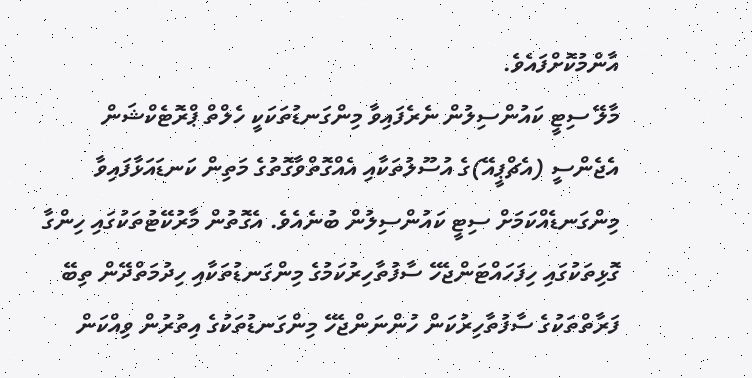އާންމުކޮށްފައެވެ.
މާލޭ ސިޓީ ކައުންސިލުން ނެރެފައިވާ މިންގަނޑުތަކަކީ ހެލްތް ޕްރޮޓެކްޝަން އެޖެންސީ (އެޗްޕީއޭ)ގެ އުސޫލުތަކާއި އެއްގޮތްވާގޮތުގެ މަތިން ކަނޑައަޅާފައިވާ މިންގަނޑެއްކަމަށް ސިޓީ ކައުންސިލުން ބުނެއެވެ. އެގޮތުން މާރުކޭޓުތަކުގައި ހިންގާ ގޮޅިތަކުގައި ހިފަހައްޓަންޖެހޭ ސާފުތާހިރުކަމުގެ މިންގަނޑުތަކާއި ހިދުމަތްދޭން ތިބޭ ފަރާތްތަކުގެ ސާފުތާހިރުކަން ހުންނަންޖެހޭ މިންގަނޑުތަކުގެ އިތުރުން ވިއްކަން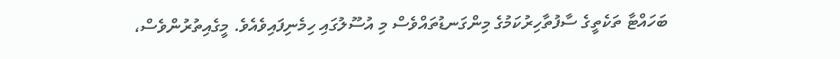ބަހައްޓާ ތަކެތީގެ ސާފުތާހިރުކަމުގެ މިންގަނޑުތައްވެސް މި އުސޫލުގައި ހިމެނިފައިވެއެވެ. މީގެއިތުރުންވެސް،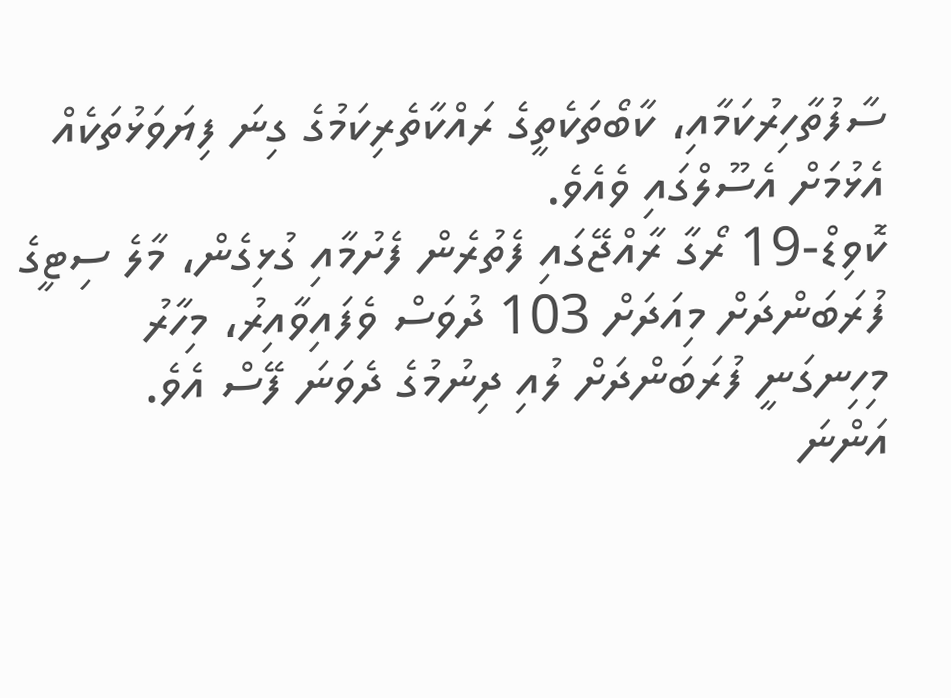ސާފުތާހިރުކަމާއި، ކާބޯތަކެތީގެ ރައްކާތެރިކަމުގެ ގިނަ ފިޔަވަޅުތަކެއް އެޅުމަށް އެސޫލްގައި ވެއެވެ.
ކޮވިޑް-19 ރޯގާ ރާއްޖޭގައި ފެތުރެން ފެށުމާއި ގުޅިގެން، މާލެ ސިޓީގެ ފުރަބަންދަށް މިއަދަށް 103 ދުވަސް ވެފައިވާއިރު، މިހާރު މިހިނގަނީ ފުރަބަންދަށް ލުއި ދިނުމުގެ ދެވަނަ ފޭސް އެވެ.
އަންނަ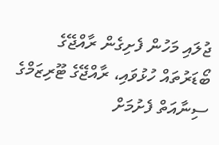ޖުލައި މަހުން ފެށިގެން ރާއްޖޭގެ ބޯޑަރުތައް ހުޅުވައި، ރާއްޖޭގެ ޓޫރިޒަމްގެ ސިނާއަތް ފެށުމަށް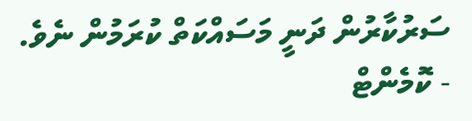ސަރުކާރުން ދަނީ މަސައްކަތް ކުރަމުން ނެވެ.
- ކޮމެންޓް